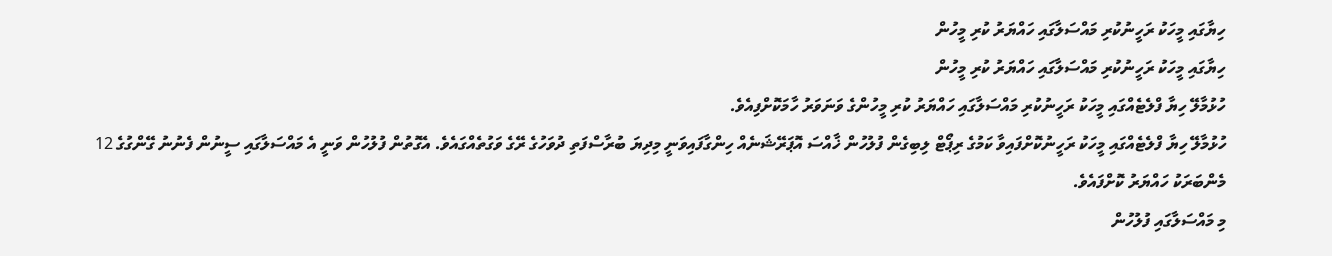ހިޔާގައި މީހަކު ރަހީނުކުރި މައްސަލާގައި ހައްޔަރު ކުރި މީހުން
ހިޔާގައި މީހަކު ރަހީނުކުރި މައްސަލާގައި ހައްޔަރު ކުރި މީހުން
ހުޅުމާލޭ ހިޔާ ފްލެޓެއްގައި މީހަކު ރަހީނުކުރި މައްސަލާގައި ހައްޔަރު ކުރި މީހުންގެ ވަނަވަރު ހާމަކޮށްފިއެވެ.
ހުޅުމާލޭ ހިޔާ ފްލެޓެއްގައި މީހަކު ރަހީނުކޮށްފައިވާ ކަމުގެ ރިޕޯޓް ލިބިގެން ފުލުހުން ޚާއްސަ އޮޕަރޭޝަނެއް ހިންގާފައިވަނީ މިދިޔަ ބުރާސްފަތި ދުވަހުގެ ރޭގެ ވަގުތެއްގައެވެ. އެގޮތުން ފުލުހުން ވަނީ އެ މައްސަލާގައި ސީނުން ފެނުނު ގޭންގުގެ 12 މެންބަރަކު ހައްޔަރު ކޮށްފައެވެ.
މި މައްސަލާގައި ފުލުހުން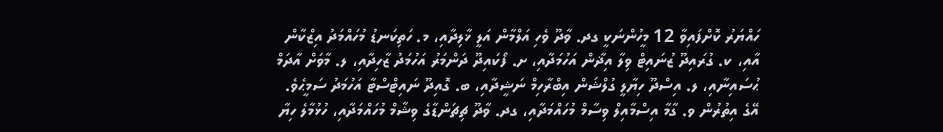ހައްޔަރު ކޮށްފައިވާ 12 މީހުންނަކީ ގދ. ވާދޫ ވެހި އަލްމާން އަލީ ޚާލިދާއި، މ. ހަތިކަނޑު މުހައްމަދު އިޒްކާން އާއި، ކ. ގުރައިދޫ ޒުނައިޓް ވިލާ އިޛާން އަހުމަދާއި، ށ. ފޯކައިދޫ ދަންމަރު އަހުމަދު ޒާހިދާއި، ލ. މާވަށް އާދަމް ޙުސައިނާއި، ލ. އިސްދޫ ހިޔާލީ ގުލްޝަން އިބްރާހިމް ނަޝީދާއި، ބ. ގޮއިދޫ ނައިޓްސްޓާ އަހުމަދު ސަމީޙެވެ.
އޭގެ އިތުރުން ވ. ގާމާ އިސްމާއިލް ވިސާމް މުހައްމަދާއި، ގދ. ވާދޫ ޗިޗަންޑާގެ ވިޝާމް މުހައްމަދާއި، ހުޅުމާލެ ހިޔާ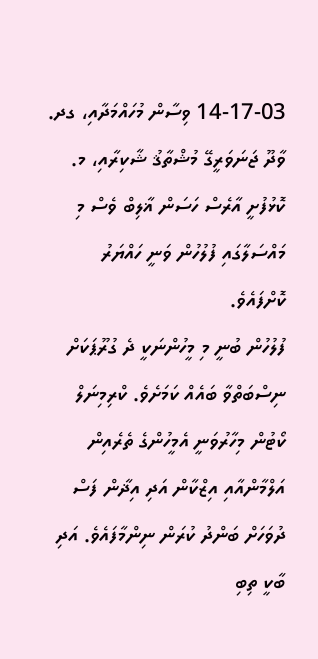14-17-03 ވިސާން މުހައްމަދާއި، ގދ. ވާދޫ ޖަނަވަރީގޭ މުޝްތާޤު ޝާކިރާއި، މ. ކޮޅުފުށީ އާރެސް ހަސަން ޣާލިބް ވެސް މި މައްސަލާގައި ފުލުހުން ވަނީ ހައްޔަރު ކޮށްފައެވެ.
ފުލުހުން ބުނީ މި މީހުންނަކީ ދެ ގުރޫޕަކަށް ނިސްބަތްވާ ބައެއް ކަމަށެވެ. ކްރިމިނަލް ކޯޓުން މިހާރުވަނީ އެމީހުންގެ ތެރެއިން އަލްމާންއާއި އިޒްކާން އަދި އިޛާން ފަސް ދުވަހަށް ބަންދު ކުރަން ނިންމާފައެވެ. އަދި ބާކީ ތިބި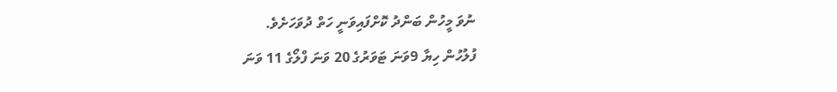ނުވަ މީހުން ބަންދު ކޮށްފައިވަނީ ހަތް ދުވަހަށެވެ.
ފުލުހުން ހިޔާ 9ވަނަ ޓަވަރުގެ 20 ވަނަ ފްލޯގެ 11 ވަނަ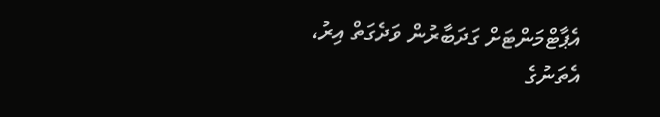އެޕާޓްމަންޓަށް ގަދަބާރުން ވަދެގަތް އިރު، އެތަނުގެ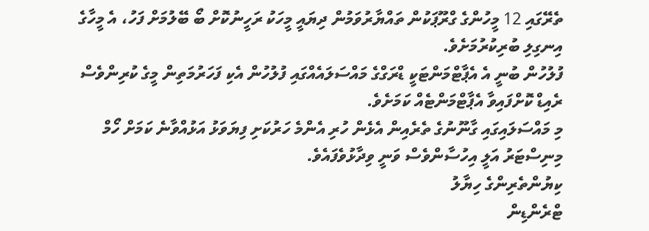ތެރޭގައި 12 މީހުންގެ ގްރޫޕަކުން ތައްޔާރުވަމުން ދިޔައީ މީހަކު ރަހީނުކޮށް ބޯ ބޭލުމަށް ފަހު، އެ މީހާގެ އިނގިލި ބުރިކުރުމަށެވެ.
ފުލުހުން ބުނީ އެ އެޕާޓްމަންޓަކީ ޑްރަގްގެ މައްސަލައެއްގައި ފުލުހުން އެކި ފަހަރުމަތިން މީގެ ކުރިންވެސް ރެއިޑް ކޮށްފައިވާ އެޕާޓްމަންޓެއް ކަމަށެވެ.
މި މައްސަލައިގައި ގާނޫނުގެ ތެރެއިން އެޅެން ހުރި އެންމެ ހަރުކަށި ފިޔަވަޅު އަޅުއްވާނެ ކަމަށް ހޯމް މިނިސްޓަރު އަލީ އިހުސާންވެސް ވަނީ ވިދާޅުވެފައެވެ.
ކިޔުންތެރިންގެ ހިޔާލު
ޓްރެންޑިން